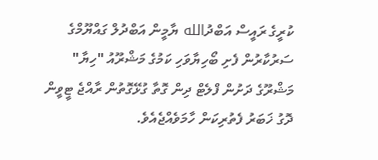ކުރީގެ ރައީސް އަބްދުالله ޔާމީން އަބްދުލް ގައްޔޫމްގެ ސަރުކާރުން ފެށި ބޯހިޔާވަހި ކަމުގެ މަޝްރޫއު "ހިޔާ" މަޝްރޫގެ ދަށުން ފްލެޓް ދިން ގޮތާ ގުޅޭގޮތުން ރާއްޖެ ޓީވީން ދޮގު ޚަބަރު ފެތުރިކަން ހާމަވެއްޖެއެވެ.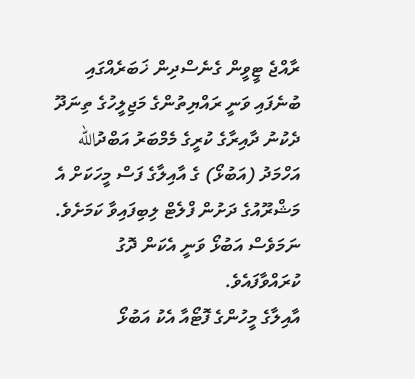ރާއްޖެ ޓީވީން ގެނެސްދިން ޚަބަރެއްގައި ބުނެފައި ވަނީ ރައްޔިތުންގެ މަޖިލީހުގެ ތިނަދޫ ދެކުނު ދާއިރާގެ ކުރީގެ މެމްބަރު އަބްދުالله އަހްމަދު (އަބުޅޯ) ގެ އާއިލާގެ ފަސް މީހަކަށް އެ މަޝްރޫއުގެ ދަށުން ފްލެޓް ލިބިފައިވާ ކަމަށެވެ. ނަމަވެސް އަބުޅޯ ވަނީ އެކަން ދޮގު ކުރައްވާފައެވެ.
އާއިލާގެ މީހުންގެ ފޮޓޯއާ އެކު އަބުޅޯ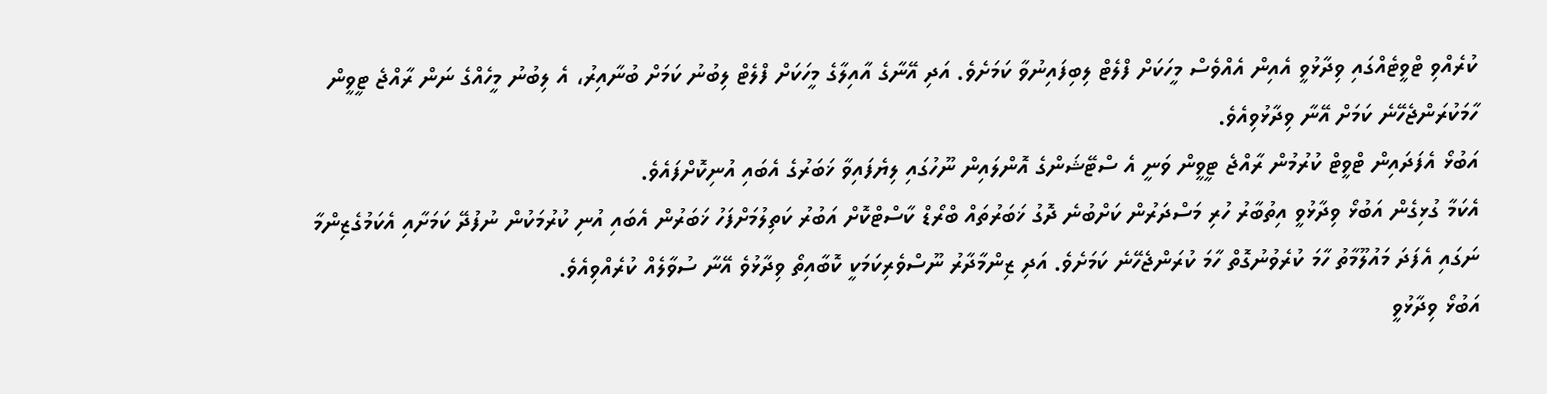ކުރެއްވި ޓްވީޓެއްގައި ވިދާޅުވީ އެއިން އެއްވެސް މީހަކަށް ފްލެޓް ލިބިފައިނުވާ ކަމަށެވެ. އަދި އޭނާގެ އާއިލާގެ މީހަކަށް ފްލެޓް ލިބުނު ކަމަށް ބުނާއިރު، އެ ލިބުނު މީހެއްގެ ނަން ރާއްޖެ ޓީވީން ހާމަކުރަންޖެހޭނެ ކަމަށް އޭނާ ވިދާޅުވިއެވެ.
އަބުޅޯ އެފަދައިން ޓްވީޓް ކުރުމުން ރާއްޖެ ޓީވީން ވަނީ އެ ސްޓޭޝަންގެ އޮންލައިން ނޫހުގައި ލިޔެފައިވާ ޚަބަރުގެ އެބައި އުނިކޮށްފައެވެ.
އެކަމާ ގުޅިގެން އަބުޅޯ ވިދާޅުވީ އިތުބާރު ހުރި މަސްދަރުން ކަށްބުނެ ދޮގު ޚަބަރުތައް ބްރޯޑް ކާސްޓްކޮށް އަބުރު ކަތިލުމަށްފަހު ޚަބަރުން އެބައި އުނި ކުރުމަކުން ނުފުދޭ ކަމަށާއި އެކަމުގެޒިންމާ ނަގައި އެފަދަ މައުލޫމާތު ހާމަ ކުރެވުނުގޮތް ހާމަ ކުރަންޖެހޭނެ ކަމަށެވެ. އަދި ޒިންމާދާރު ނޫސްވެރިކަމަކީ ކޮބާއިތޯ ވިދާޅުވެ އޭނާ ސުވާލެއް ކުރެއްވިއެވެ.
އަބުޅޯ ވިދާޅުވީ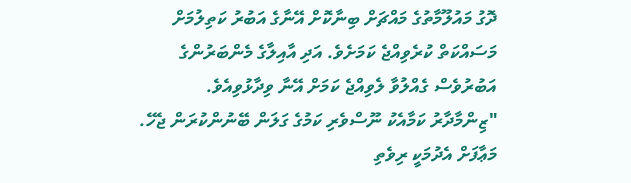ދޮގު މައުލޫމާތުގެ މައްޗަށް ބިނާކޮށް އޭނާގެ އަބުރު ކަތިލުމަށް މަސައްކަތް ކުރެވިއްޖެ ކަމަށެވެ. އަދި އާއިލާގެ މެންބަރުންގެ އަބުރުވެސް ގެއްލުވާ ލެވިއްޖެ ކަމަށް އޭނާ ވިދާޅުވިއެވެ.
"ޒިންމާދާރު ކަމާއެކު ނޫސްވެރި ކަމުގެ ގަލަން ބޭނުންކުރަން ޖެހޭ. މަޢާފަށް އެދުމަކީ ރިވެތި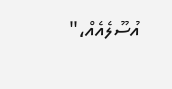އުސޫލެއެއް،"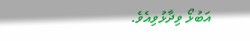އަބުޅޯ ވިދާޅުވިއެވެ.